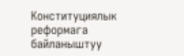Конституциялык реформага байланыштуу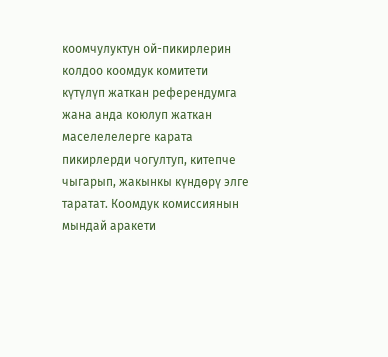коомчулуктун ой-пикирлерин колдоо коомдук комитети күтүлүп жаткан референдумга жана анда коюлуп жаткан маселелелерге карата пикирлерди чогултуп, китепче чыгарып, жакынкы күндөрү элге таратат. Коомдук комиссиянын мындай аракети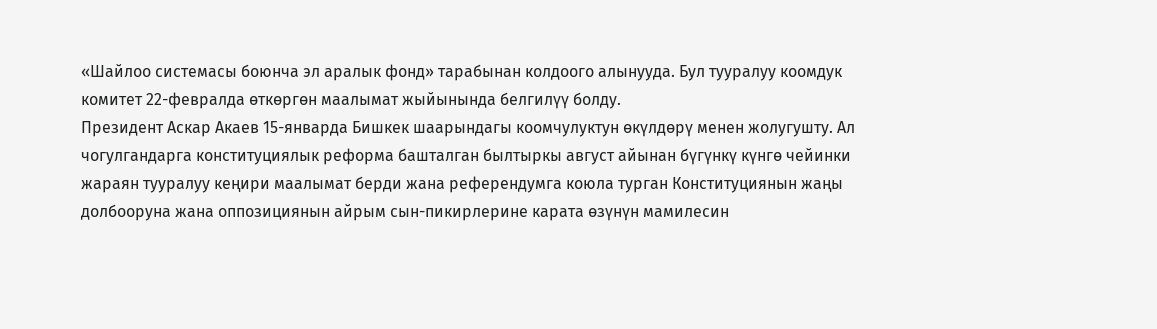«Шайлоо системасы боюнча эл аралык фонд» тарабынан колдоого алынууда. Бул тууралуу коомдук комитет 22-февралда өткөргөн маалымат жыйынында белгилүү болду.
Президент Аскар Акаев 15-январда Бишкек шаарындагы коомчулуктун өкүлдөрү менен жолугушту. Ал чогулгандарга конституциялык реформа башталган былтыркы август айынан бүгүнкү күнгө чейинки жараян тууралуу кеңири маалымат берди жана референдумга коюла турган Конституциянын жаңы долбооруна жана оппозициянын айрым сын-пикирлерине карата өзүнүн мамилесин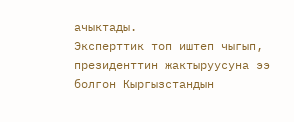ачыктады.
Эксперттик топ иштеп чыгып, президенттин жактыруусуна ээ болгон Кыргызстандын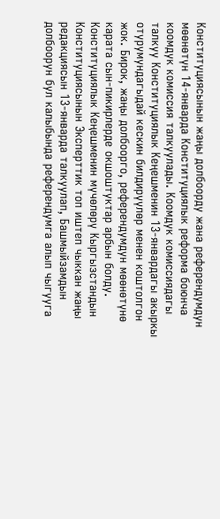Конституциясынын жаңы долбоорду жана референдумдун мөөнөтүн 14-январда Конституциялык реформа боюнча коомдук комиссия талкуулады. Коомдук комиссиядагы талкуу Конституциялык Кеңешменин 13-январдагы акыркы отурумундагыдай кескин билдирүүлөр менен коштолгон жок. Бирок, жаңы долбоорго, референдумдун мөөнөтүнө карата сын-пикирлерде окшоштуктар арбын болду.
Конституциялык Кеңешменин мүчөлөрү Кыргызстандын Конституциясынын Эксперттик топ иштеп чыккан жаңы редакциясын 13-январда талкуулап, Башмыйзамдын долбоорун бул калыбында референдумга алып чыгууга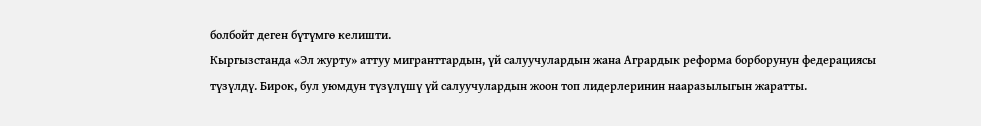болбойт деген бүтүмгө келишти.
Кыргызстанда «Эл журту» аттуу мигранттардын, үй салуучулардын жана Агрардык реформа борборунун федерациясы түзүлдү. Бирок, бул уюмдун түзүлүшү үй салуучулардын жоон топ лидерлеринин нааразылыгын жаратты.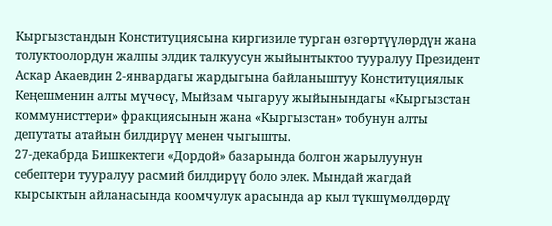Кыргызстандын Конституциясына киргизиле турган өзгөртүүлөрдүн жана толуктоолордун жалпы элдик талкуусун жыйынтыктоо тууралуу Президент Аскар Акаевдин 2-январдагы жардыгына байланыштуу Конституциялык Кеңешменин алты мүчөсү, Мыйзам чыгаруу жыйынындагы «Кыргызстан коммунисттери» фракциясынын жана «Кыргызстан» тобунун алты депутаты атайын билдирүү менен чыгышты.
27-декабрда Бишкектеги «Дордой» базарында болгон жарылуунун себептери тууралуу расмий билдирүү боло элек. Мындай жагдай кырсыктын айланасында коомчулук арасында ар кыл түкшүмөлдөрдү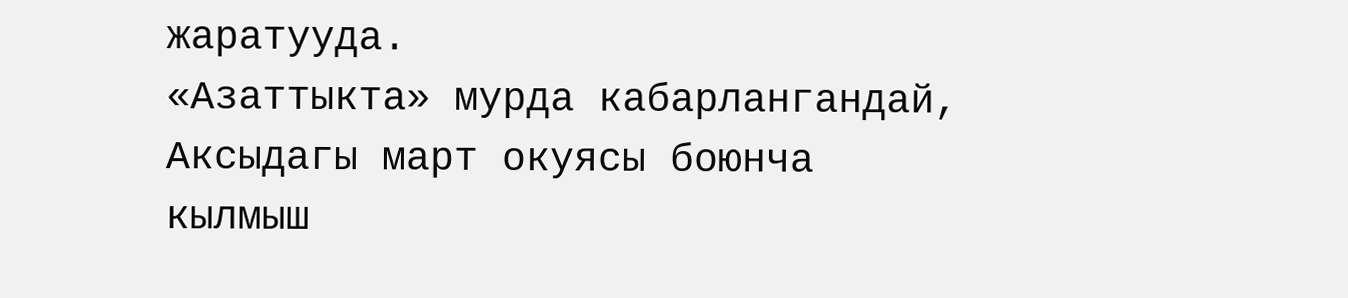жаратууда.
«Азаттыкта» мурда кабарлангандай, Аксыдагы март окуясы боюнча кылмыш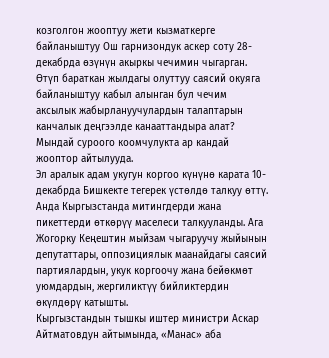козголгон жооптуу жети кызматкерге байланыштуу Ош гарнизондук аскер соту 28-декабрда өзүнүн акыркы чечимин чыгарган. Өтүп бараткан жылдагы олуттуу саясий окуяга байланыштуу кабыл алынган бул чечим аксылык жабырлануучулардын талаптарын канчалык деңгээлде канааттандыра алат? Мындай суроого коомчулукта ар кандай жооптор айтылууда.
Эл аралык адам укугун коргоо күнүнө карата 10-декабрда Бишкекте тегерек үстөлдө талкуу өттү. Анда Кыргызстанда митингдерди жана пикеттерди өткөрүү маселеси талкууланды. Ага Жогорку Кеңештин мыйзам чыгаруучу жыйынын депутаттары, оппозициялык маанайдагы саясий партиялардын, укук коргоочу жана бейөкмөт уюмдардын, жергиликтүү бийликтердин өкүлдөрү катышты.
Кыргызстандын тышкы иштер министри Аскар Айтматовдун айтымында, «Манас» аба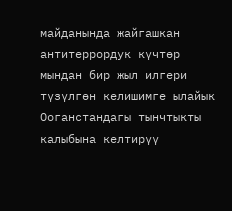майданында жайгашкан антитеррордук күчтөр мындан бир жыл илгери түзүлгөн келишимге ылайык Ооганстандагы тынчтыкты калыбына келтирүү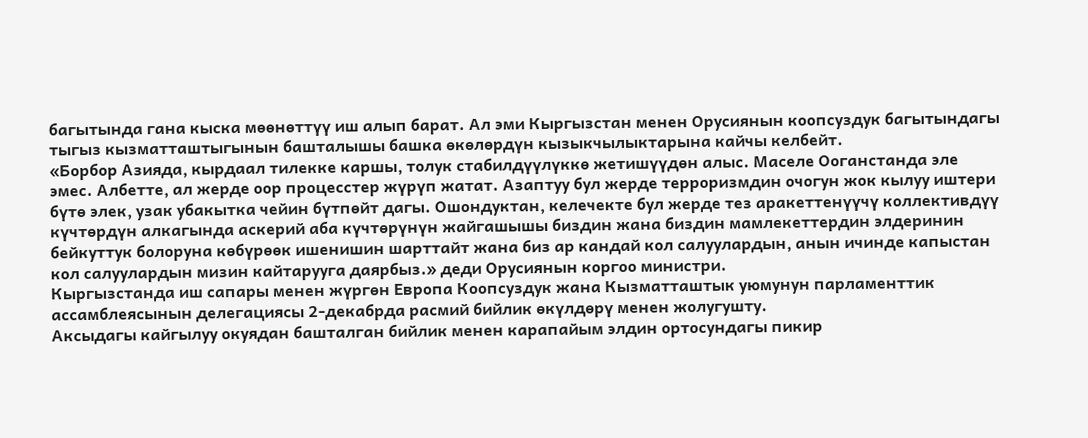багытында гана кыска мөөнөттүү иш алып барат. Ал эми Кыргызстан менен Орусиянын коопсуздук багытындагы тыгыз кызматташтыгынын башталышы башка өкөлөрдүн кызыкчылыктарына кайчы келбейт.
«Борбор Азияда, кырдаал тилекке каршы, толук стабилдүүлүккө жетишүүдөн алыс. Маселе Ооганстанда эле эмес. Албетте, ал жерде оор процесстер жүрүп жатат. Азаптуу бул жерде терроризмдин очогун жок кылуу иштери бүтө элек, узак убакытка чейин бүтпөйт дагы. Ошондуктан, келечекте бул жерде тез аракеттенүүчү коллективдүү күчтөрдүн алкагында аскерий аба күчтөрүнүн жайгашышы биздин жана биздин мамлекеттердин элдеринин бейкуттук болоруна көбүрөөк ишенишин шарттайт жана биз ар кандай кол салуулардын, анын ичинде капыстан кол салуулардын мизин кайтарууга даярбыз.» деди Орусиянын коргоо министри.
Кыргызстанда иш сапары менен жүргөн Европа Коопсуздук жана Кызматташтык уюмунун парламенттик ассамблеясынын делегациясы 2-декабрда расмий бийлик өкүлдөрү менен жолугушту.
Аксыдагы кайгылуу окуядан башталган бийлик менен карапайым элдин ортосундагы пикир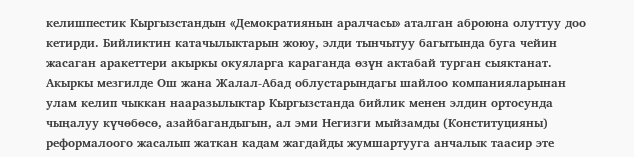келишпестик Кыргызстандын «Демократиянын аралчасы» аталган аброюна олуттуу доо кетирди. Бийликтин катачылыктарын жоюу, элди тынчытуу багытында буга чейин жасаган аракеттери акыркы окуяларга караганда өзүн актабай турган сыяктанат. Акыркы мезгилде Ош жана Жалал-Абад облустарындагы шайлоо компанияларынан улам келип чыккан нааразылыктар Кыргызстанда бийлик менен элдин ортосунда чыңалуу күчөбөсө, азайбагандыгын, ал эми Негизги мыйзамды (Конституцияны) реформалоого жасалып жаткан кадам жагдайды жумшартууга анчалык таасир эте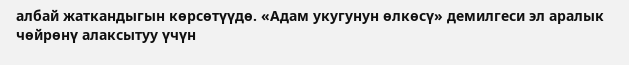албай жаткандыгын көрсөтүүдө. «Адам укугунун өлкөсү» демилгеси эл аралык чөйрөнү алаксытуу үчүн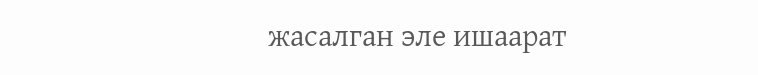жасалган эле ишаарат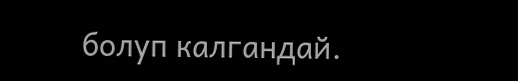болуп калгандай.